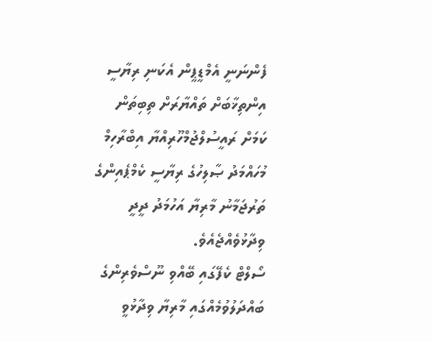ފެންނަނީ އެމްޑީޕީން އެކަނި ރިޔާސީ އިންތިޚާބަށް ތައްޔާރަށް ތިބިތަން ކަމަށް ރައީސުލްޖުމްހޫރިއްޔާ އިބްރާހިމް މުހައްމަދު ޞާލިހުގެ ރިޔާސީ ކެމްޕެއިންގެ ތަރުޖަމާނު މާރިޔާ އަހުމަދު ދީދީ ވިދާޅުވެއްޖެއެވެ.
ސޯލްޓް ކެފޭގައި ބޭއްވި ނޫސްވެރިންގެ ބައްދަލުވުމެއްގައި މާރިޔާ ވިދާޅުވީ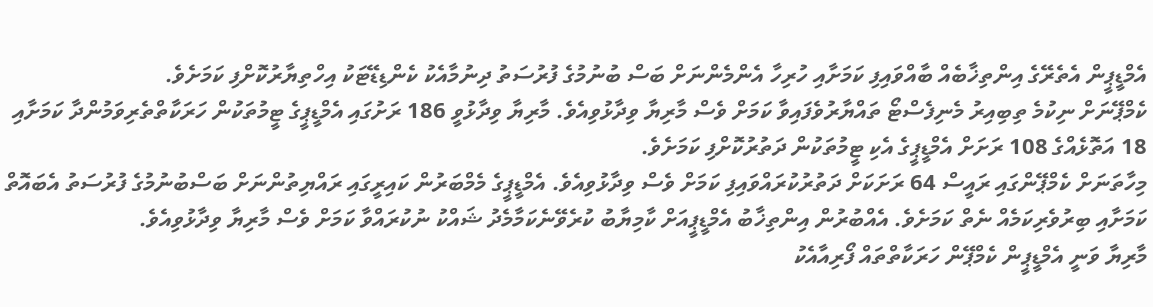އެމްޑީޕީން އެތެރޭގެ އިންތިޚާބެއް ބާއްވައިފި ކަމަށާއި ހުރިހާ އެންމެންނަށް ބަސް ބުނުމުގެ ފުރުސަތު ދިނުމާއެކު ކެންޑިޑޭޓަކު އިހްތިޔާރުކޮށްފި ކަމަށެވެ.
ކެމްޕޭނަށް ނިކުމެ ތިބިއިރު މެނިފެސްޓޯ ތައްޔާރުވެފައިވާ ކަމަށް ވެސް މާރިޔާ ވިދާޅުވިއެވެ. މާރިޔާ ވިދާޅުވީ 186 ރަށުގައި އެމްޑީޕީގެ ޓީމުތަކުން ހަރަކާތްތެރިވަމުންދާ ކަމަށާއި 18 އަތޮޅެއްގެ 108 ރަށަށް އެމްޑީޕީގެ އެކި ޓީމުތަކުން ދަތުރުކޮށްފި ކަމަށެވެ.
މިހާތަނަށް ކެމްޕޭންގައި ރައީސް 64 ރަށަކަށް ދަތުރުކުރައްވައިފި ކަމަށް ވެސް ވިދާޅުވިއެވެ. އެމްޑީޕީގެ މެމްބަރުން ކައިރީގައި ރައްޔިތުންނަށް ބަސްބުނުމުގެ ފުރުސަތު އެބައޮތް ކަމަށާއި ބިރުވެރިކަމެއް ނެތް ކަމަށެވެ. އެއްބުރުން އިންތިޚާބު އެމްޑީޕީއަށް ކާމިޔާބު ކުރެވޭނެކަމާމެދު ޝައްކު ނުކުރައްވާ ކަމަށް ވެސް މާރިޔާ ވިދާޅުވިއެވެ.
މާރިޔާ ވަނީ އެމްޑީޕީން ކެމްޕޭން ހަރަކާތްތައް ފޯރިއާއެކު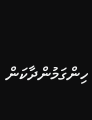ހިންގަމުންދާކަން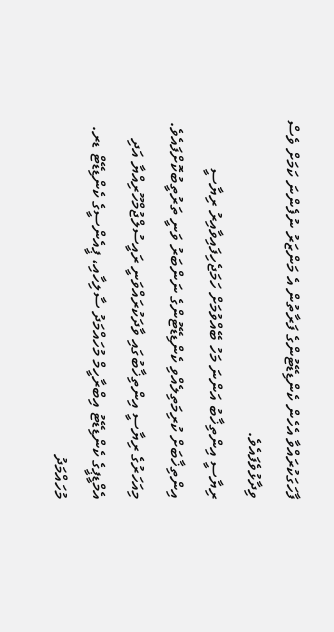ފާހަގަކުރައްވާ އެހެން ކެންޑިޑޭޓުންގެ ފަރާތުން އެ މަންޒަރު ނުފެންނަ ކަމަށް ވެސް ވިދާޅުވެފައެވެ.
ރިޔާސީ އިންތިޚާބު އަންނަ މަހު ބޭއްވުމަށް ހަމަޖެހިފައިވާއިރު ރިޔާސީ އިންތިޚާބަށް ކުރިމަތިލެއްވި ކެންޑިޑޭޓުންގެ ނަންބަރު ވަނީ ތަރުތީބުކޮށްފައެވެ.
މިއަހަރުގެ ރިޔާސީ އިންތިޚާބުގައި ވާދަކުރައްވަނީ ރައީސުލްޖުމްހޫރިއްޔާ އަދި އެމްޑީޕީގެ ކެންޑިޑޭޓު އިބްރާހީމް މުހައްމަދު ސާލިހާއި، ޕީއެންސީގެ ކެންޑިޑޭޓް ޑރ. މުހައްމަދު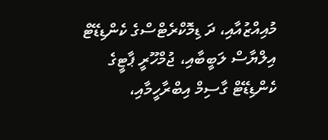މުއިއްޒުއާއި، ދަ ޑިމޮކްރެޓްސްގެ ކެންޑިޑޭޓް އިލްޔާސް ލަބީބާއި، ޖުމްހޫރީ ޕާޓީގެ ކެންޑިޑޭޓް ގާސިމް އިބްރާހީމާއި،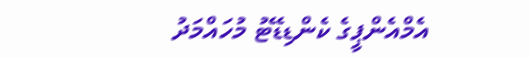އެމްއެންޕީގެ ކެންޑިޑޭޓު މުހައްމަދު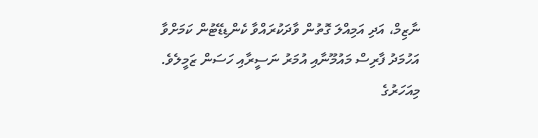ނާޒިމް، އަދި އަމިއްލަ ގޮތުން ވާދަކުރައްވާ ކެންޑިޑޭޓުން ކަމަށްވާ އަހުމަދު ފާރިސް މައުމޫނާއި އުމަރު ނަސީރާއި ހަސަން ޒަމީލެވެ.
މިއަހަރުގެ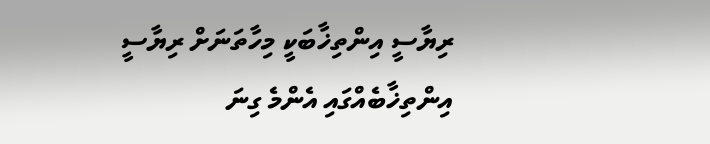ރިޔާސީ އިންތިޚާބަކީ މިހާތަނަށް ރިޔާސީ އިންތިޚާބެއްގައި އެންމެ ގިނަ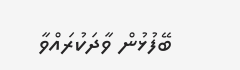ބޭފުޅުން ވާދަކުރައްވާ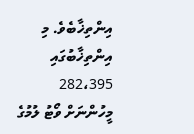އިންތިޚާބެވެ. މި އިންތިޚާބުގައި 282،395 މީހުންނަށް ވޯޓު ލުމުގެ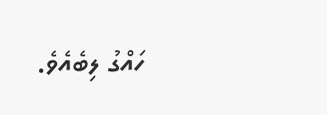ހައްގު ލިބެއެވެ.